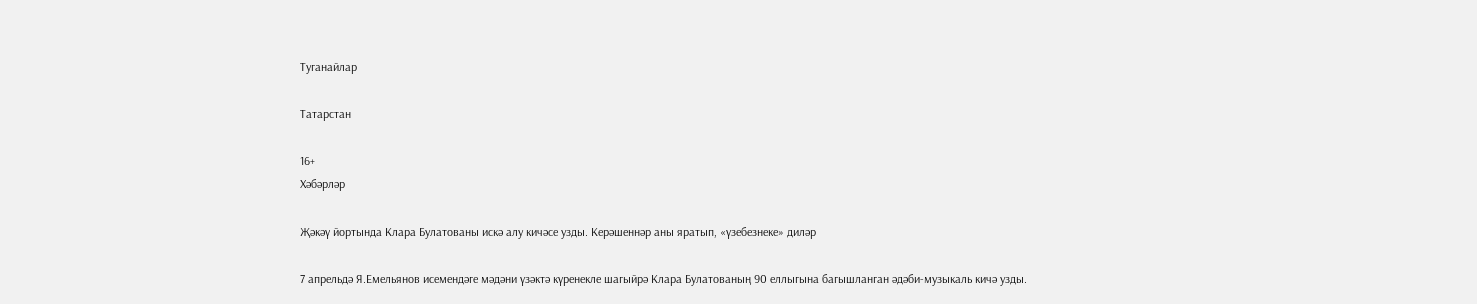Туганайлар

Татарстан

16+
Хәбәрләр

Җәкәү йортында Клара Булатованы искә алу кичәсе узды. Керәшеннәр аны яратып, «үзебезнеке» диләр

7 апрельдә Я.Емельянов исемендәге мәдәни үзәктә күренекле шагыйрә Клара Булатованың 90 еллыгына багышланган әдәби-музыкаль кичә узды.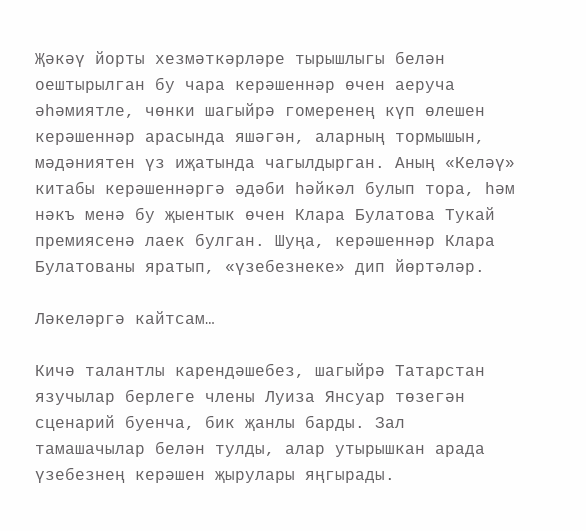Җәкәү йорты хезмәткәрләре тырышлыгы белән оештырылган бу чара керәшеннәр өчен аеруча әһәмиятле, чөнки шагыйрә гомеренең күп өлешен керәшеннәр арасында яшәгән, аларның тормышын, мәдәниятен үз иҗатында чагылдырган. Аның «Келәү» китабы керәшеннәргә әдәби һәйкәл булып тора, һәм нәкъ менә бу җыентык өчен Клара Булатова Тукай премиясенә лаек булган. Шуңа, керәшеннәр Клара Булатованы яратып, «үзебезнеке» дип йөртәләр.

Ләкеләргә кайтсам…

Кичә талантлы карендәшебез, шагыйрә Татарстан язучылар берлеге члены Луиза Янсуар төзегән сценарий буенча, бик җанлы барды. Зал тамашачылар белән тулды, алар утырышкан арада үзебезнең керәшен җырулары яңгырады.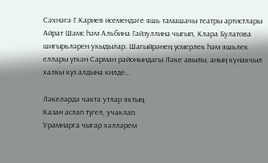Сәхнәгә Г.Кариев исемендәге яшь тамашачы театры артистлары Айрат Шамс һәм Альбина Гайзуллина чыгып, Клара Булатова шигырьләрен укыдылар. Шагыйрәнең үсмерлек һәм яшьлек еллары үткән Сарман районындагы Ләке авылы, аның кунакчыл халкы күз алдына килде…

Ләкеләрдә чакта утлар яктың,
Казан аслап түгел, учаклап.
Урамнарга чыгар хәлләрем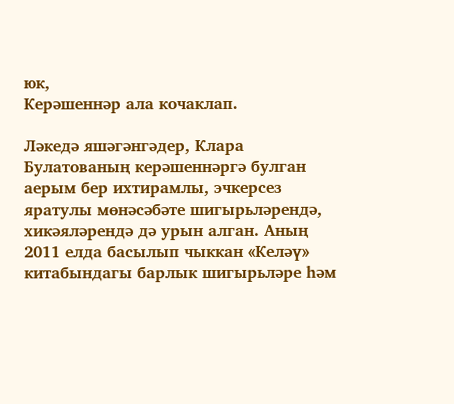юк,
Керәшеннәр ала кочаклап.

Ләкедә яшәгәнгәдер, Клара Булатованың керәшеннәргә булган аерым бер ихтирамлы, эчкерсез яратулы мөнәсәбәте шигырьләрендә, хикәяләрендә дә урын алган. Аның 2011 елда басылып чыккан «Келәү» китабындагы барлык шигырьләре һәм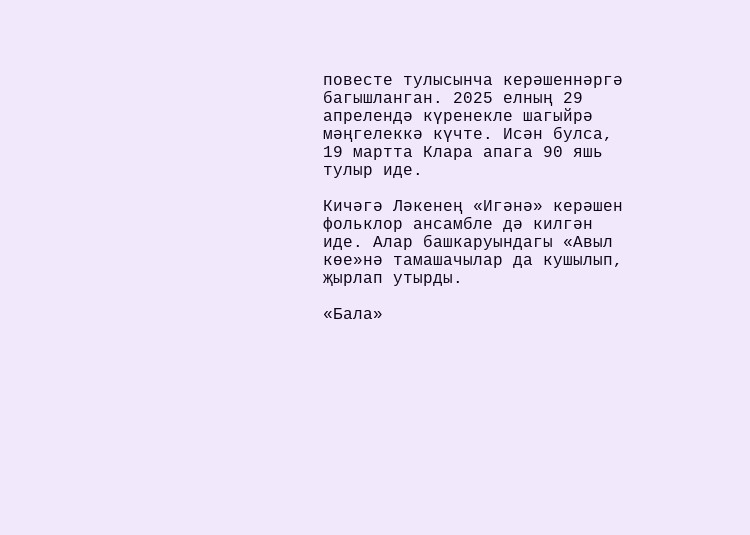повесте тулысынча керәшеннәргә багышланган. 2025 елның 29 апрелендә күренекле шагыйрә мәңгелеккә күчте. Исән булса, 19 мартта Клара апага 90 яшь тулыр иде.

Кичәгә Ләкенең «Игәнә» керәшен фольклор ансамбле дә килгән иде. Алар башкаруындагы «Авыл көе»нә тамашачылар да кушылып, җырлап утырды.

«Бала»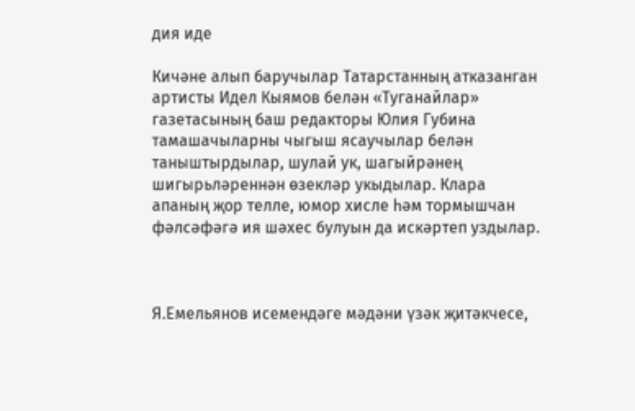дия иде

Кичәне алып баручылар Татарстанның атказанган артисты Идел Кыямов белән «Туганайлар» газетасының баш редакторы Юлия Губина тамашачыларны чыгыш ясаучылар белән таныштырдылар, шулай ук, шагыйрәнең шигырьләреннән өзекләр укыдылар. Клара апаның җор телле, юмор хисле һәм тормышчан фәлсәфәгә ия шәхес булуын да искәртеп уздылар.



Я.Емельянов исемендәге мәдәни үзәк җитәкчесе,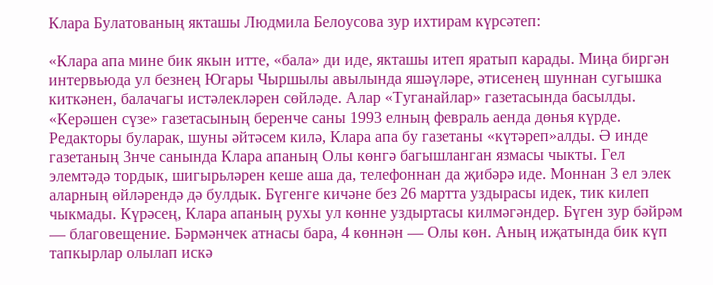Клара Булатованың якташы Людмила Белоусова зур ихтирам күрсәтеп:

«Клара апа мине бик якын итте, «бала» ди иде, якташы итеп яратып карады. Миңа биргән интервьюда ул безнең Югары Чыршылы авылында яшәүләре, әтисенең шуннан сугышка киткәнен, балачагы истәлекләрен сөйләде. Алар «Туганайлар» газетасында басылды. «Керәшен сүзе» газетасының беренче саны 1993 елның февраль аенда дөнья күрде. Редакторы буларак, шуны әйтәсем килә, Клара апа бу газетаны «күтәреп»алды. Ә инде газетаның 3нче санында Клара апаның Олы көнгә багышланган язмасы чыкты. Гел элемтәдә тордык, шигырьләрен кеше аша да, телефоннан да җибәрә иде. Моннан 3 ел элек аларның өйләрендә дә булдык. Бүгенге кичәне без 26 мартта уздырасы идек, тик килеп чыкмады. Күрәсең, Клара апаның рухы ул көнне уздыртасы килмәгәндер. Бүген зур бәйрәм — благовещение. Бәрмәнчек атнасы бара, 4 көннән — Олы көн. Аның иҗатында бик күп тапкырлар олылап искә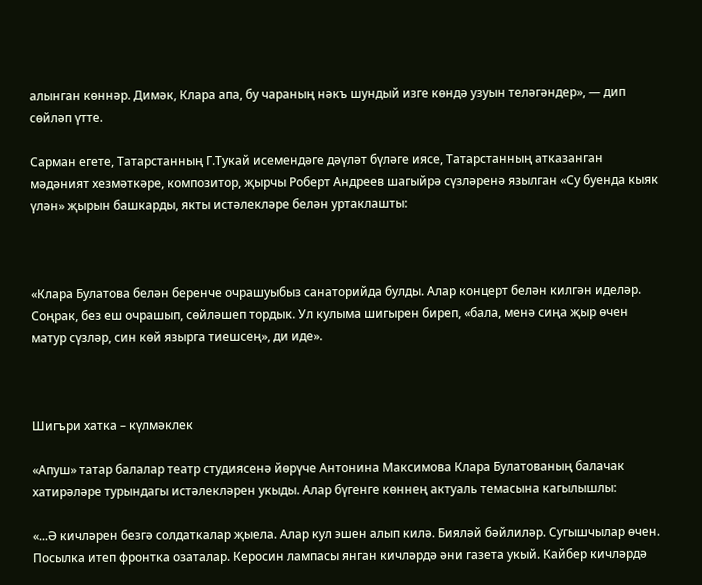алынган көннәр. Димәк, Клара апа, бу чараның нәкъ шундый изге көндә узуын теләгәндер», — дип сөйләп үтте.

Сарман егете, Татарстанның Г.Тукай исемендәге дәүләт бүләге иясе, Татарстанның атказанган мәдәният хезмәткәре, композитор, җырчы Роберт Андреев шагыйрә сүзләренә язылган «Су буенда кыяк үлән» җырын башкарды, якты истәлекләре белән уртаклашты:



«Клара Булатова белән беренче очрашуыбыз санаторийда булды. Алар концерт белән килгән иделәр. Соңрак, без еш очрашып, сөйләшеп тордык. Ул кулыма шигырен биреп, «бала, менә сиңа җыр өчен матур сүзләр, син көй язырга тиешсең», ди иде».



Шигъри хатка – күлмәклек

«Апуш» татар балалар театр студиясенә йөрүче Антонина Максимова Клара Булатованың балачак хатирәләре турындагы истәлекләрен укыды. Алар бүгенге көннең актуаль темасына кагылышлы:

«...Ә кичләрен безгә солдаткалар җыела. Алар кул эшен алып килә. Бияләй бәйлиләр. Сугышчылар өчен. Посылка итеп фронтка озаталар. Керосин лампасы янган кичләрдә әни газета укый. Кайбер кичләрдә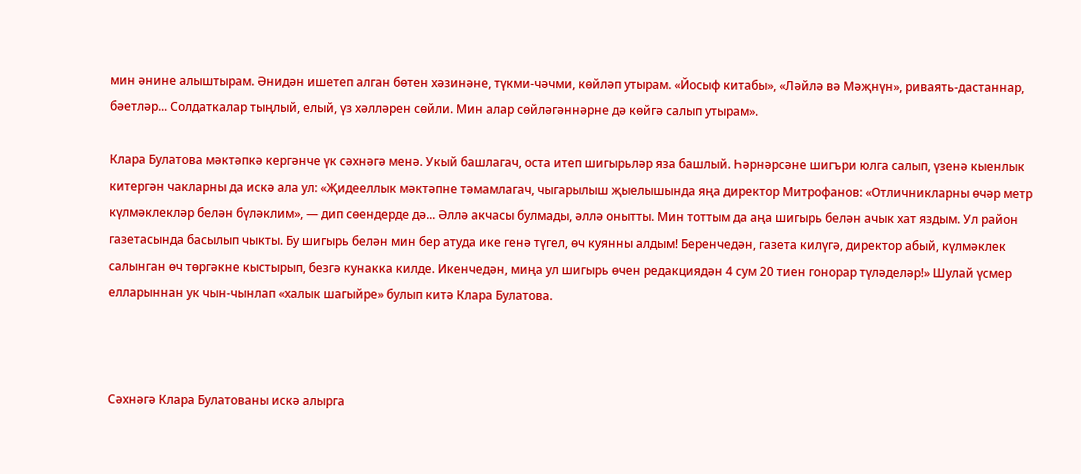мин әнине алыштырам. Әнидән ишетеп алган бөтен хәзинәне, түкми-чәчми, көйләп утырам. «Йосыф китабы», «Ләйлә вә Мәҗнүн», риваять-дастаннар, бәетләр... Солдаткалар тыңлый, елый, үз хәлләрен сөйли. Мин алар сөйләгәннәрне дә көйгә салып утырам».

Клара Булатова мәктәпкә кергәнче үк сәхнәгә менә. Укый башлагач, оста итеп шигырьләр яза башлый. Һәрнәрсәне шигъри юлга салып, үзенә кыенлык китергән чакларны да искә ала ул: «Җидееллык мәктәпне тәмамлагач, чыгарылыш җыелышында яңа директор Митрофанов: «Отличникларны өчәр метр күлмәклекләр белән бүләклим», — дип сөендерде дә... Әллә акчасы булмады, әллә онытты. Мин тоттым да аңа шигырь белән ачык хат яздым. Ул район газетасында басылып чыкты. Бу шигырь белән мин бер атуда ике генә түгел, өч куянны алдым! Беренчедән, газета килүгә, директор абый, күлмәклек салынган өч төргәкне кыстырып, безгә кунакка килде. Икенчедән, миңа ул шигырь өчен редакциядән 4 сум 20 тиен гонорар түләделәр!» Шулай үсмер елларыннан ук чын-чынлап «халык шагыйре» булып китә Клара Булатова.



Сәхнәгә Клара Булатованы искә алырга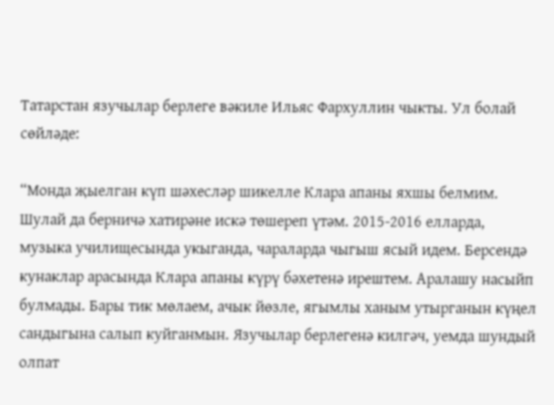Татарстан язучылар берлеге вәкиле Ильяс Фархуллин чыкты. Ул болай сөйләде:

“Монда җыелган күп шәхесләр шикелле Клара апаны яхшы белмим. Шулай да берничә хатирәне искә төшереп үтәм. 2015-2016 елларда, музыка училищесында укыганда, чараларда чыгыш ясый идем. Берсендә кунаклар арасында Клара апаны күрү бәхетенә ирештем. Аралашу насыйп булмады. Бары тик мөлаем, ачык йөзле, ягымлы ханым утырганын күңел сандыгына салып куйганмын. Язучылар берлегенә килгәч, уемда шундый олпат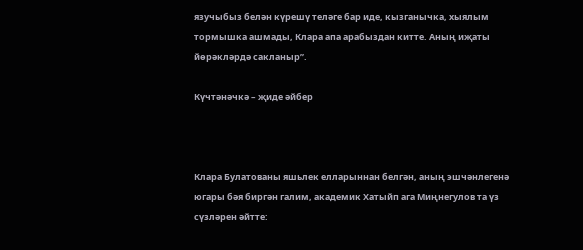язучыбыз белән күрешү теләге бар иде, кызганычка, хыялым тормышка ашмады, Клара апа арабыздан китте. Аның иҗаты йөрәкләрдә сакланыр”.

Күчтәнәчкә – җиде әйбер



Клара Булатованы яшьлек елларыннан белгән, аның эшчәнлегенә югары бәя биргән галим, академик Хатыйп ага Миңнегулов та үз сүзләрен әйтте: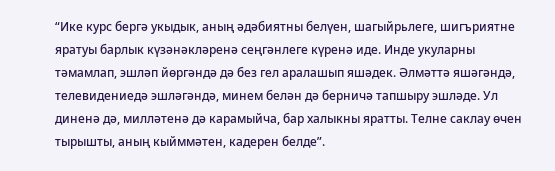“Ике курс бергә укыдык, аның әдәбиятны белүен, шагыйрьлеге, шигъриятне яратуы барлык күзәнәкләренә сеңгәнлеге күренә иде. Инде укуларны тәмамлап, эшләп йөргәндә дә без гел аралашып яшәдек. Әлмәттә яшәгәндә, телевидениедә эшләгәндә, минем белән дә берничә тапшыру эшләде. Ул диненә дә, милләтенә дә карамыйча, бар халыкны яратты. Телне саклау өчен тырышты, аның кыйммәтен, кадерен белде”.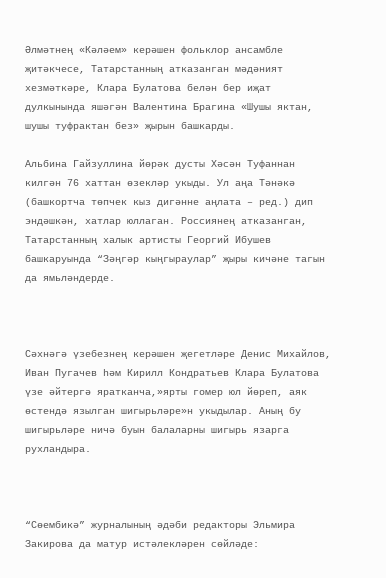Әлмәтнең «Кәләем» керәшен фольклор ансамбле җитәкчесе, Татарстанның атказанган мәдәният хезмәткәре, Клара Булатова белән бер иҗат дулкынында яшәгән Валентина Брагина «Шушы яктан, шушы туфрактан без» җырын башкарды.

Альбина Гайзуллина йөрәк дусты Хәсән Туфаннан килгән 76 хаттан өзекләр укыды. Ул аңа Тәнәкә (башкортча төпчек кыз дигәнне аңлата – ред.) дип эндәшкән, хатлар юллаган. Россиянең атказанган, Татарстанның халык артисты Георгий Ибушев башкаруында “Зәңгәр кыңгыраулар” җыры кичәне тагын да ямьләндерде.



Сәхнәгә үзебезнең керәшен җегетләре Денис Михайлов, Иван Пугачев һәм Кирилл Кондратьев Клара Булатова үзе әйтергә яратканча,»ярты гомер юл йөреп, аяк өстендә язылган шигырьләре»н укыдылар. Аның бу шигырьләре ничә буын балаларны шигырь язарга рухландыра.



“Сөембикә” журналының әдәби редакторы Эльмира Закирова да матур истәлекләрен сөйләде: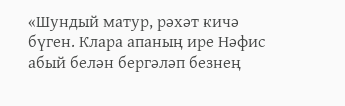«Шундый матур, рәхәт кичә бүген. Клара апаның ире Нәфис абый белән бергәләп безнең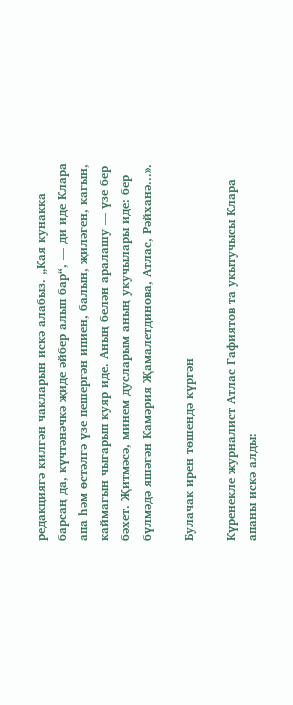редакциягә килгән чакларын искә алабыз. „Кая кунакка барсаң да, күчтәнәчкә җиде әйбер алып бар“, — ди иде Клара апа һәм өстәлгә үзе пешергән ипиен, балын, җиләген, кагын, каймагын чыгарып куяр иде. Аның белән аралашу — үзе бер бәхет. Җитмәсә, минем дусларым аның укучылары иде: бер бүлмәдә яшәгән Камәрия Җамалетдинова, Атлас, Рәйханә...».

Булачак ирен төшендә күргән

Күренекле журналист Атлас Гафиятов та укытучысы Клара апаны искә алды: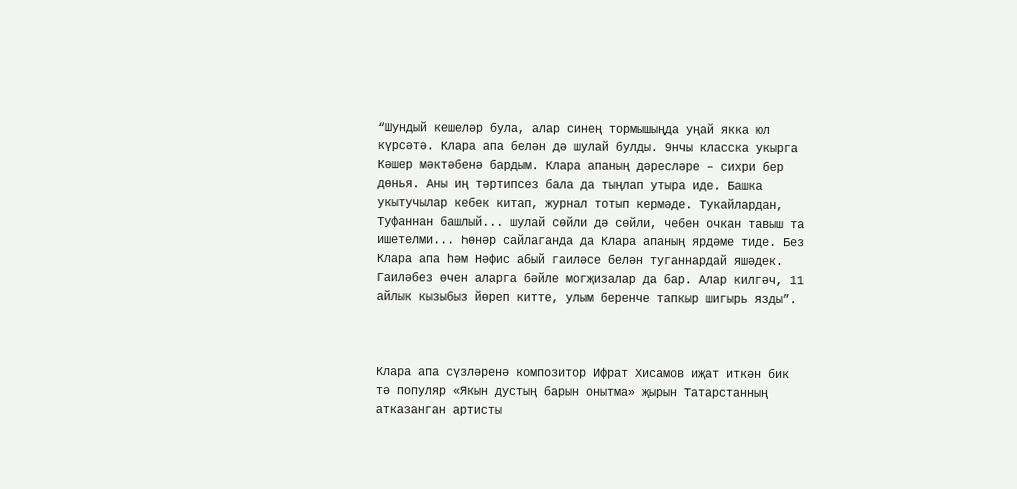“Шундый кешеләр була, алар синең тормышыңда уңай якка юл күрсәтә. Клара апа белән дә шулай булды. 9нчы класска укырга Кәшер мәктәбенә бардым. Клара апаның дәресләре – сихри бер дөнья. Аны иң тәртипсез бала да тыңлап утыра иде. Башка укытучылар кебек китап, журнал тотып кермәде. Тукайлардан, Туфаннан башлый... шулай сөйли дә сөйли, чебен очкан тавыш та ишетелми... Һөнәр сайлаганда да Клара апаның ярдәме тиде. Без Клара апа һәм Нәфис абый гаиләсе белән туганнардай яшәдек. Гаиләбез өчен аларга бәйле могҗизалар да бар. Алар килгәч, 11 айлык кызыбыз йөреп китте, улым беренче тапкыр шигырь язды”.



Клара апа сүзләренә композитор Ифрат Хисамов иҗат иткән бик тә популяр «Якын дустың барын онытма» җырын Татарстанның атказанган артисты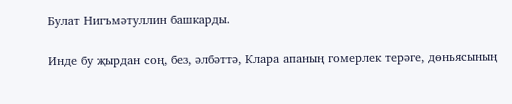Булат Нигъмәтуллин башкарды.

Инде бу җырдан соң, без, әлбәттә, Клара апаның гомерлек терәге, дөньясының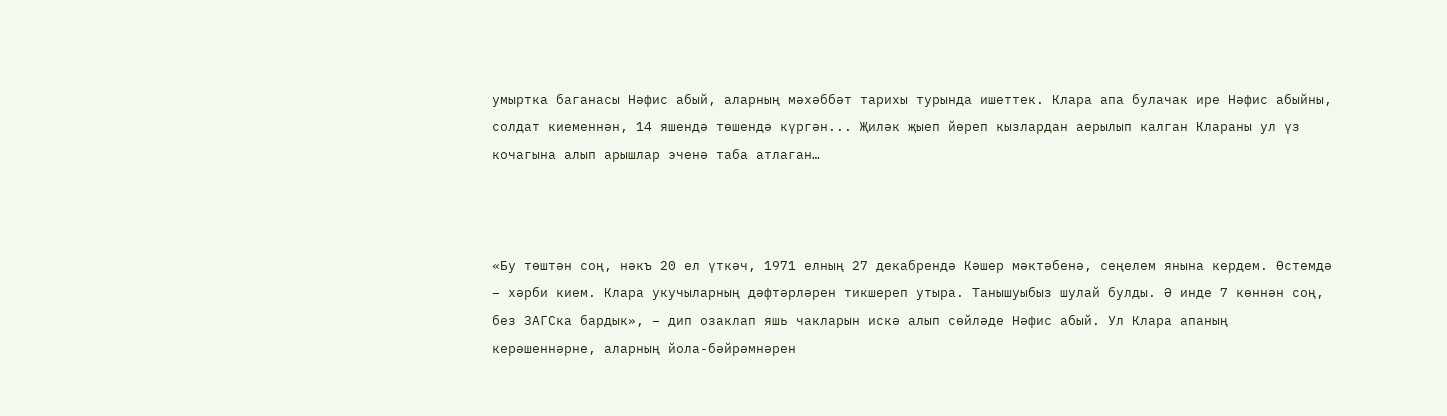умыртка баганасы Нәфис абый, аларның мәхәббәт тарихы турында ишеттек. Клара апа булачак ире Нәфис абыйны, солдат киеменнән, 14 яшендә төшендә күргән... Җиләк җыеп йөреп кызлардан аерылып калган Клараны ул үз кочагына алып арышлар эченә таба атлаган…



«Бу төштән соң, нәкъ 20 ел үткәч, 1971 елның 27 декабрендә Кәшер мәктәбенә, сеңелем янына кердем. Өстемдә – хәрби кием. Клара укучыларның дәфтәрләрен тикшереп утыра. Танышуыбыз шулай булды. Ә инде 7 көннән соң, без ЗАГСка бардык», – дип озаклап яшь чакларын искә алып сөйләде Нәфис абый. Ул Клара апаның керәшеннәрне, аларның йола-бәйрәмнәрен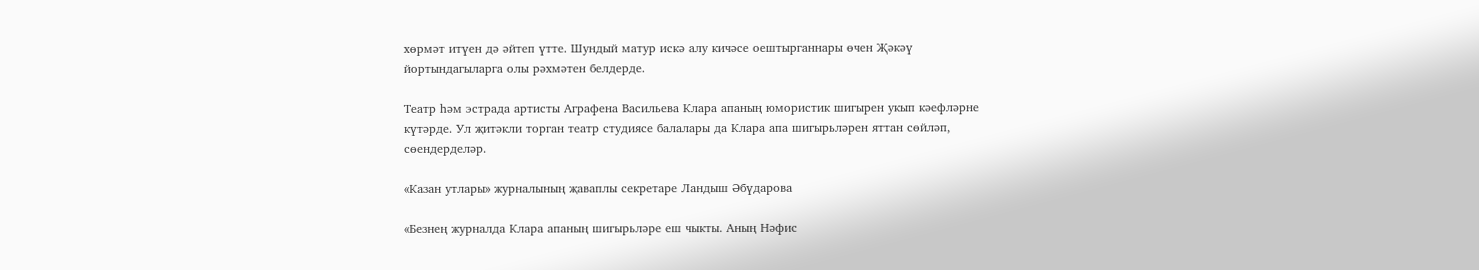хөрмәт итүен дә әйтеп үтте. Шундый матур искә алу кичәсе оештырганнары өчен Җәкәү йортындагыларга олы рәхмәтен белдерде.

Театр һәм эстрада артисты Аграфена Васильева Клара апаның юмористик шигырен укып кәефләрне күтәрде. Ул җитәкли торган театр студиясе балалары да Клара апа шигырьләрен яттан сөйләп, сөендерделәр.

«Казан утлары» журналының җаваплы секретаре Ландыш Әбүдарова

«Безнең журналда Клара апаның шигырьләре еш чыкты. Аның Нәфис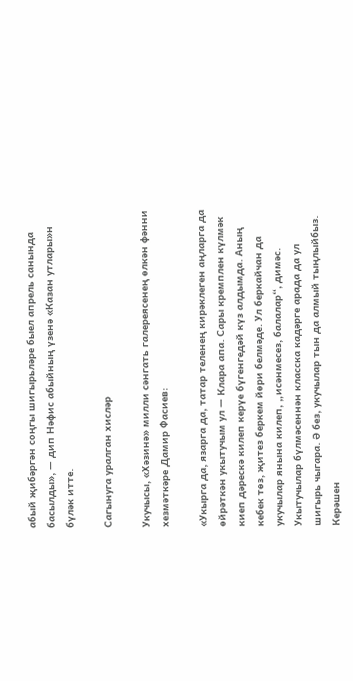абый җибәргән соңгы шигырьләре быел апрель санында басылды», — дип Нәфис абыйның үзенә «Казан утлары»н бүләк итте.

Cагынуга уралган хисләр

Укучысы, «Хәзинә» милли сәнгать галереясенең өлкән фәнни хезмәткәре Дамир Фасиев:

«Укырга да, язарга да, татар теленең кирәклеген аңларга да өйрәткән укытучым ул — Клара апа. Сары кремплен күлмәк киеп дәрескә килеп керүе бүгенгедәй күз алдымда. Аның кебек төз, җитез беркем йөри белмәде. Ул беркайчан да укучылар янына килеп, „исәнмесез, балалар“, димәс. Укытучылар бүлмәсеннән класска кадәрге арада да ул шигырь чыгара. Ә без, укучылар тын да алмый тыңлыйбыз. Керәшен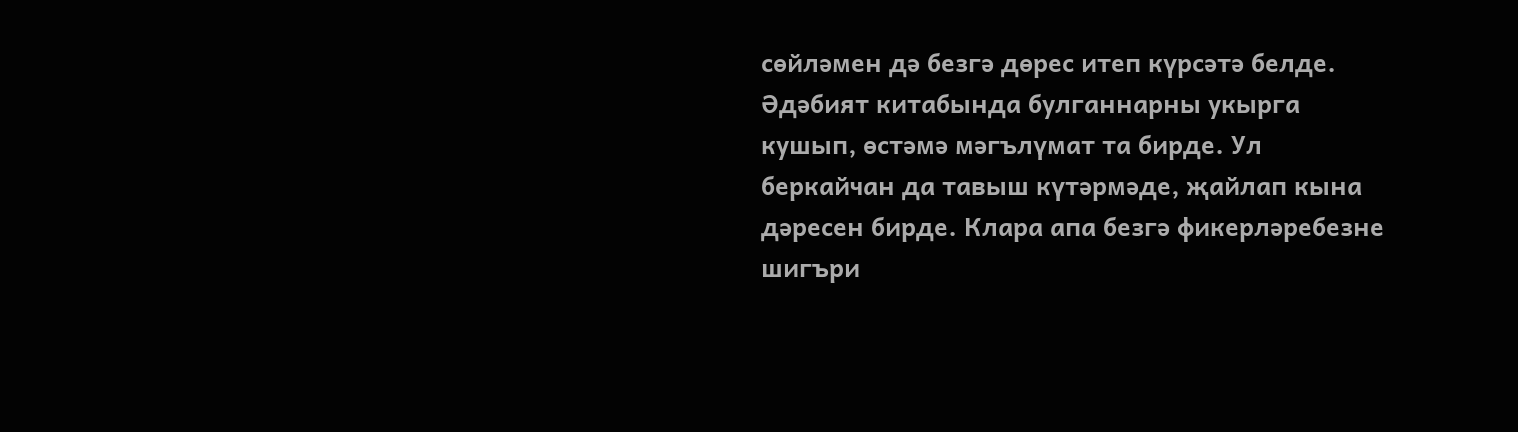сөйләмен дә безгә дөрес итеп күрсәтә белде. Әдәбият китабында булганнарны укырга кушып, өстәмә мәгълүмат та бирде. Ул беркайчан да тавыш күтәрмәде, җайлап кына дәресен бирде. Клара апа безгә фикерләребезне шигъри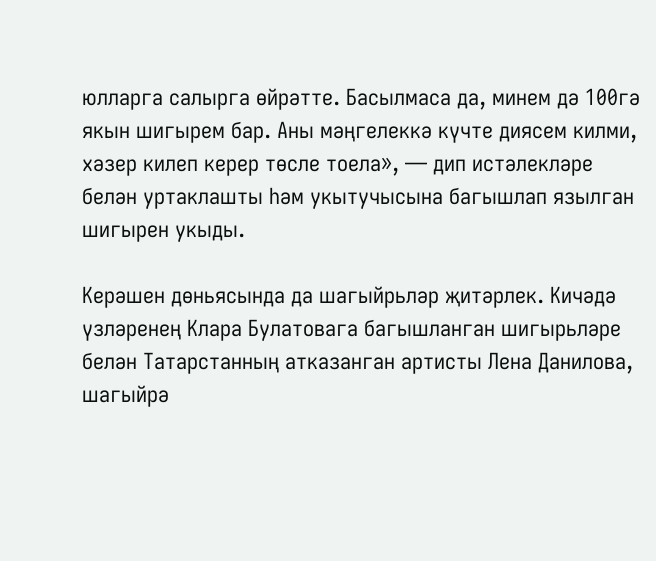юлларга салырга өйрәтте. Басылмаса да, минем дә 100гә якын шигырем бар. Аны мәңгелеккә күчте диясем килми, хәзер килеп керер төсле тоела», — дип истәлекләре белән уртаклашты һәм укытучысына багышлап язылган шигырен укыды.

Керәшен дөньясында да шагыйрьләр җитәрлек. Кичәдә үзләренең Клара Булатовага багышланган шигырьләре белән Татарстанның атказанган артисты Лена Данилова, шагыйрә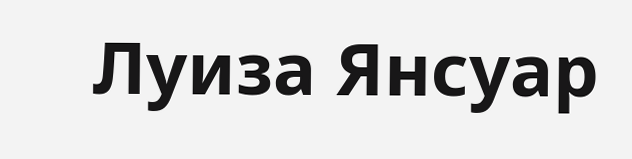Луиза Янсуар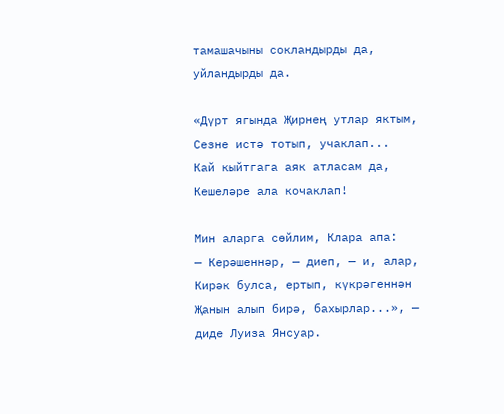тамашачыны сокландырды да, уйландырды да.

«Дүрт ягында Җирнең утлар яктым,
Сезне истә тотып, учаклап...
Кай кыйтгага аяк атласам да,
Кешеләре ала кочаклап!

Мин аларга сөйлим, Клара апа:
— Керәшеннәр, — диеп, — и, алар,
Кирәк булса, ертып, күкрәгеннән
Җанын алып бирә, бахырлар...», — диде Луиза Янсуар.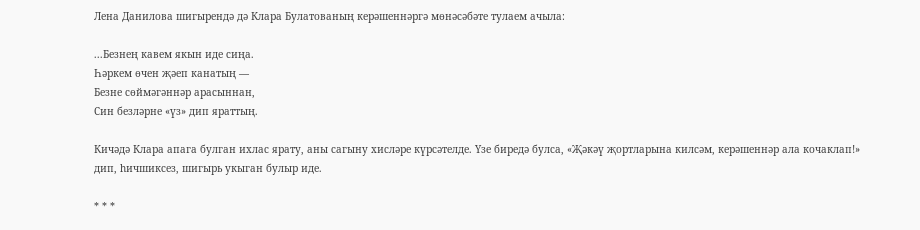Лена Данилова шигырендә дә Клара Булатованың керәшеннәргә мөнәсәбәте тулаем ачыла:

...Безнең кавем якын иде сиңа.
Һәркем өчен җәеп канатың —
Безне сөймәгәннәр арасыннан,
Син безләрне «үз» дип яраттың.

Кичәдә Клара апага булган ихлас ярату, аны сагыну хисләре күрсәтелде. Үзе биредә булса, «Җәкәү җортларына килсәм, керәшеннәр ала кочаклап!» дип, һичшиксез, шигырь укыган булыр иде.

* * *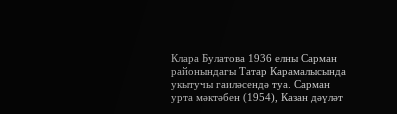Клара Булатова 1936 елны Сарман районындагы Татар Карамалысында укытучы гаиләсендә туа. Сарман урта мәктәбен (1954), Казан дәүләт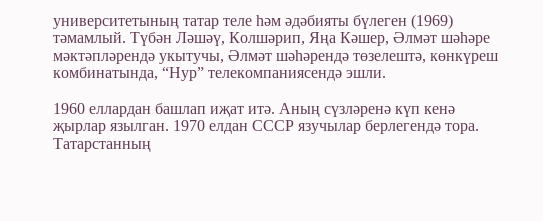университетының татар теле һәм әдәбияты бүлеген (1969) тәмамлый. Түбән Ләшәү, Колшәрип, Яңа Кәшер, Әлмәт шәһәре мәктәпләрендә укытучы, Әлмәт шәһәрендә төзелештә, көнкүреш комбинатында, “Нур” телекомпаниясендә эшли.

1960 еллардан башлап иҗат итә. Аның сүзләренә күп кенә җырлар язылган. 1970 елдан СССР язучылар берлегендә тора. Татарстанның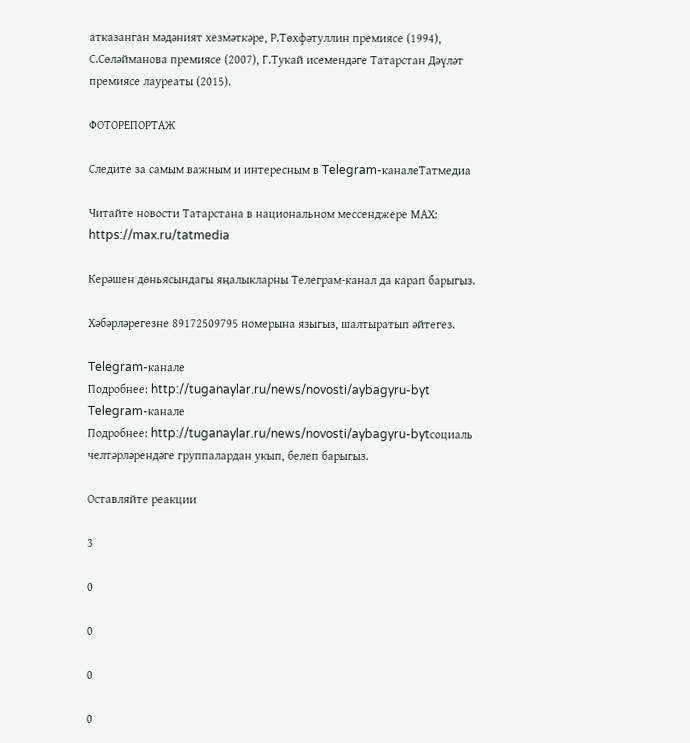атказанган мәдәният хезмәткәре, Р.Төхфәтуллин премиясе (1994), С.Сөләйманова премиясе (2007), Г.Тукай исемендәге Татарстан Дәүләт премиясе лауреаты (2015).

ФОТОРЕПОРТАЖ

Следите за самым важным и интересным в Telegram-каналеТатмедиа

Читайте новости Татарстана в национальном мессенджере MАХ: https://max.ru/tatmedia

Керәшен дөньясындагы яңалыкларны Телеграм-канал да карап барыгыз.

Хәбәрләрегезне 89172509795 номерына языгыз, шалтыратып әйтегез.

Telegram-канале
Подробнее: http://tuganaylar.ru/news/novosti/aybagyru-byt
Telegram-канале
Подробнее: http://tuganaylar.ru/news/novosti/aybagyru-bytсоциаль челтәрләрендәге группалардан укып, белеп барыгыз.

Оставляйте реакции

3

0

0

0

0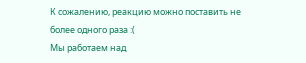К сожалению, реакцию можно поставить не более одного раза :(
Мы работаем над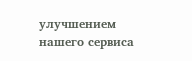улучшением нашего сервиса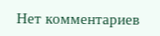Нет комментариев